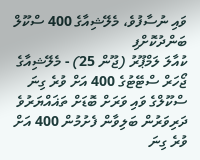ވައި ނުސާފުވެ، މެލޭޝިއާގެ 400 ސްކޫލް ބަންދުކޮށްފި
ކުއާލަ ލަމްޕޫރު (ޖޫން 25) - މެލޭޝިއާގެ ޖޯހަރް ސްޓޭޓުގެ 400 އަށް ވުރެ ގިނަ ސްކޫލްގެ ވައި ވަރަށް ބޮޑަށް ތަޣައްޔަރުވެ ދަރިވަރުން ބަލިވާން ފެށުމުން 400 އަށް ވުރެ ގިނަ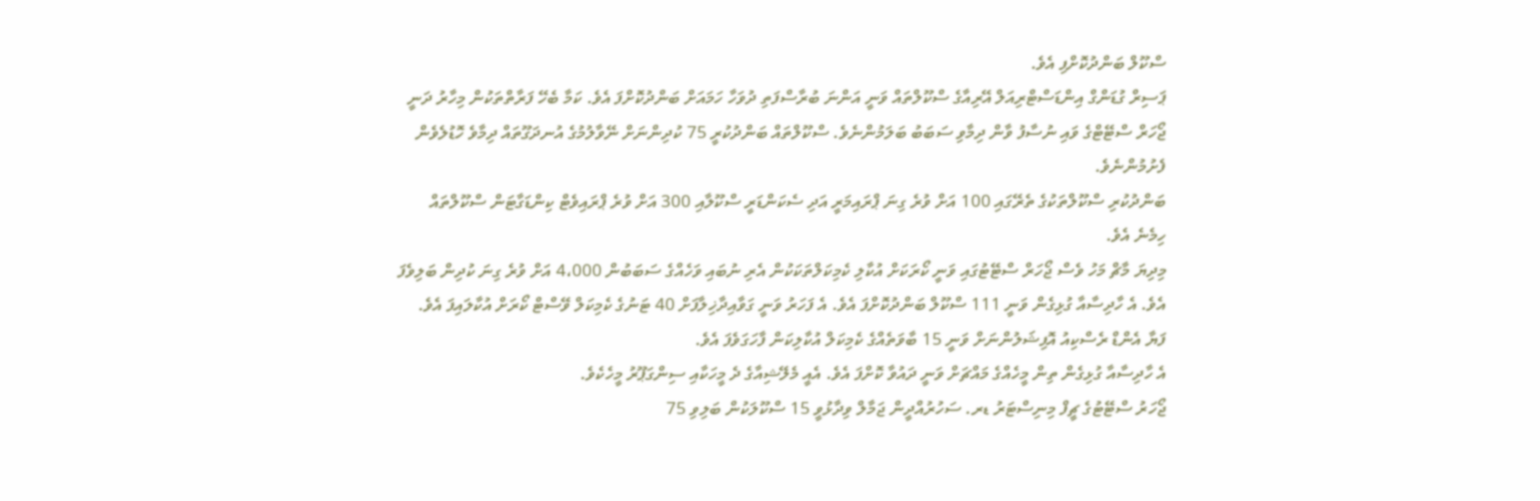ސްކޫލް ބަންދުކޮށްފި އެވެ.
ޕަސިރް ގުޑަންގް އިންޑަސްޓްރިއަލް އޭރިއާގެ ސްކޫލްތައް ވަނީ އަންނަ ބުރާސްފަތި ދުވަހާ ހަމައަށް ބަންދުކޮށްފަ އެވެ. ކަމާ ބެހޭ ފަރާތްތަކުން މިހާރު ދަނީ ޖޯހަރް ސްޓޭޓްގެ ވައި ނުސާފު ވާން ދިމާވި ސަބަބު ބަލަމުންނެވެ. ސްކޫލްތައް ބަންދުކުރީ 75 ކުދިންނަށް ނޭވާލުމުގެ އުނދަގޫތައް ދިމާވެ ހޮޑުލެވެން ފެށުމުންނެވެ.
ބަންދުކުރި ސްކޫލްތަކުގެ ތެރޭގައި 100 އަށް ވުރެ ގިނަ ޕްރައިމަރީ އަދި ސެކަންޑަރީ ސްކޫލާއި 300 އަށް ވުރެ ޕްރައިވެޓް ކިންޑަގާޓަން ސްކޫލްތައް ހިމެނެ އެވެ.
މިދިޔަ މާޗް މަހު ވެސް ޖޯހަރް ސްޓޭޓުގައި ވަނީ ކޯރަކަށް އުކާލި ކެމިކަލްތަކަކުން އެރި ނުބައި ވަހެއްގެ ސަބަބުން 4،000 އަށް ވުރެ ގިނަ ކުދިން ބަލިވެފަ އެވެ. އެ ހާދިސާއާ ގުޅިގެން ވަނީ 111 ސްކޫލް ބަންދުކޮށްފަ އެވެ. އެ ފަހަރު ވަނީ ގަވާއިދާޚިލާފަށް 40 ޓަނުގެ ކެމިކަލް ވޭސްޓް ކޯރަށް އުކާލައިފަ އެވެ. ފަޔާ އެންޑް ރެސްކިއު އޮފިޝަލުންނަށް ވަނީ 15 ބާވަތެއްގެ ކެމިކަލް އުކާލިކަން ފާހަގަވެފަ އެވެ.
އެ ހާދިސާއާ ގުޅިގެން ތިން މީހެއްގެ މައްޗަށް ވަނީ ދައުވާ ކޮށްފަ އެވެ. އެއީ މެލޭޝިއާގެ ދެ މީހަކާއި ސިންގަޕޫރު މީހެކެވެ.
ޖޯހަރު ސްޓޭޓުގެ ޗީފް މިނިސްޓަރު ޑރ. ސަހުރުއްދީން ޖަމާލް ވިދާޅުވީ 15 ސްކޫލަކުން ބަލިވި 75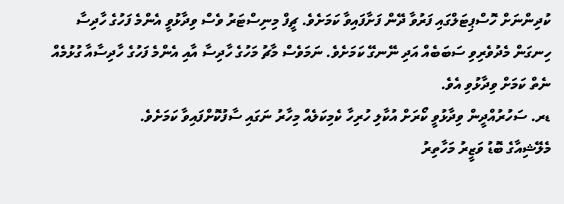ކުދިންނަށް ހޮސްޕިޓަލްގައި ފަރުވާ ދޭން ފަށާފައިވާ ކަމަށެވެ. ޗީފް މިނިސްޓަރު ވެސް ވިދާޅުވީ އެންމެ ފަހުގެ ހާދިސާ ހިނގަން މެދުވެރިވި ސަބަބެއް އަދި ނޭނގޭ ކަމަށެވެ. ނަމަވެސް މާޗު މަހުގެ ހާދިސާ އާއި އެންމެ ފަހުގެ ހާދިސާއާ ގުޅުމެއް ނެތް ކަމަށް ވިދާޅުވި އެވެ.
ޑރ. ސަހުރުއްދީން ވިދާޅުވީ ކޯރަށް އުކާލި ހުރިހާ ކެމިކަލެއް މިހާރު ނަގައި ސާފުކޮށްފައިވާ ކަމަށެވެ.
މެލޭޝިއާގެ ބޮޑު ވަޒީރު މަހާތިރު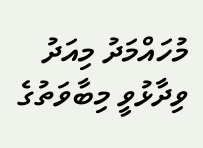މުހައްމަދު މިއަދު ވިދާޅުވީ މިބާވަތުގެ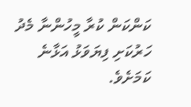ކަންކަން ކުރާ މީހުންނާ މެދު ހަރުކަށި ފިޔަވަޅު އަޅާނެ ކަމަށެވެ.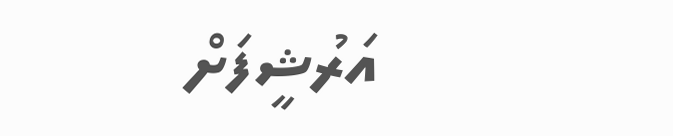އަރުޝީފަށް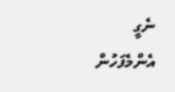ނެގީ
އެންމެފަހުން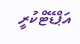އަޕްޑޭޓްކުރީ